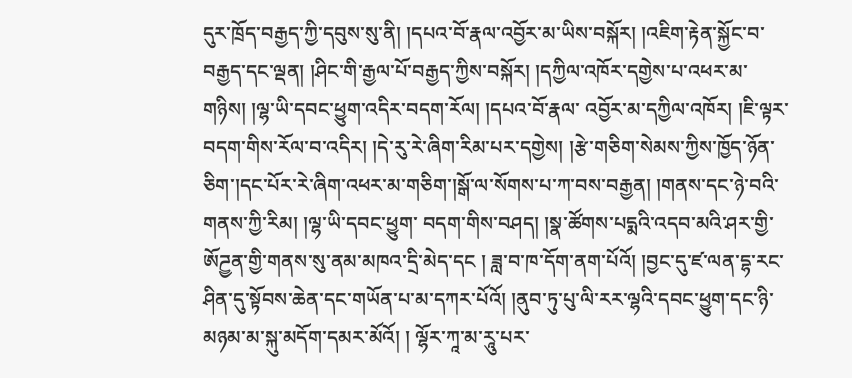དུར་ཁྲོད་བརྒྱད་ཀྱི་དབུས་སུ་ནི། །དཔའ་བོ་རྣལ་འབྱོར་མ་ཡིས་བསྐོར། །འཇིག་རྟེན་སྐྱོང་བ་བརྒྱད་དང་ལྡན། །ཤིང་གི་རྒྱལ་པོ་བརྒྱད་ཀྱིས་བསྐོར། །དཀྱིལ་འཁོར་དགྱེས་པ་འཕར་མ་གཉིས། །ལྷ་ཡི་དབང་ཕྱུག་འདིར་བདག་རོལ། །དཔའ་བོ་རྣལ་ འབྱོར་མ་དཀྱིལ་འཁོར། །ཇི་ལྟར་བདག་གིས་རོལ་བ་འདིར། །དེ་རུ་རེ་ཞིག་རིམ་པར་དགྱེས། །རྩེ་གཅིག་སེམས་ཀྱིས་ཁྱོད་ཉོན་ཅིག་།དང་པོར་རེ་ཞིག་འཕར་མ་གཅིག་།སྒོ་ལ་སོགས་པ་ཀ་བས་བརྒྱན། །གནས་དང་ཉེ་བའི་གནས་ཀྱི་རིམ། །ལྷ་ཡི་དབང་ཕྱུག་ བདག་གིས་བཤད། །སྣ་ཚོགས་པདྨའི་འདབ་མའི་ཤར་གྱི་ཨོཌྱན་གྱི་གནས་སུ་ནམ་མཁའ་དྲི་མེད་དང ། ཟླ་བ་ཁ་དོག་ནག་པོའོ། །བྱང་དུ་ཛ་ལན་དྷ་རང་ཤིན་དུ་སྟོབས་ཆེན་དང་གཡོན་པ་མ་དཀར་པོའོ། །ནུབ་ཏུ་པུ་ལི་རར་ལྷའི་དབང་ཕྱུག་དང་ཉི་མཉམ་མ་སྐུ་མདོག་དམར་མོའོ། ། ལྷོར་ཀཱ་མ་རཱུ་པར་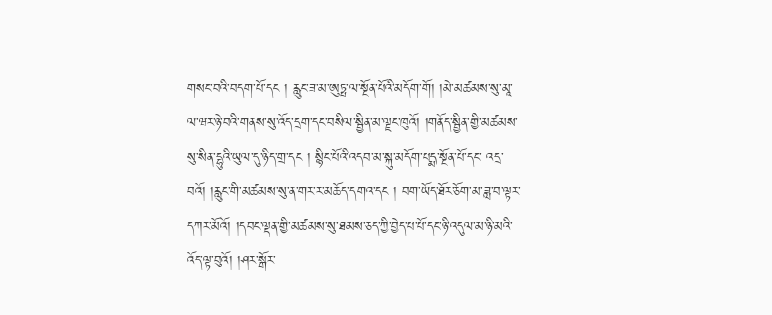གསང་བའི་བདག་པོ་དང ། རླུང་ཟ་མ་ཨུཏྤ་ལ་སྔོན་པོའི་མདོག་གོ། །མེ་མཚམས་སུ་མཱ་ལ་ཝར་ཉེ་བའི་གནས་སུ་འོད་དྲག་དང་བསིལ་སྦྱིན་མ་ལྗང་ཁུའོ། །གནོད་སྦྱིན་གྱི་མཚམས་སུ་སིན་དྷུའི་ཡུལ་དུ་ཉིད་གྲ་དང ། སྙིང་པོའི་འདབ་མ་སྐུ་མདོག་པདྨ་སྔོན་པོ་དང་ འདྲ་བའོ། །རླུང་གི་མཚམས་སུ་ན་གར་ར་མཆོད་དགའ་དང ། བག་ཡོད་ཐོར་ཅོག་མ་ཟླ་བ་ལྟར་དཀར་མོའོ། །དབང་ལྡན་གྱི་མཚམས་སུ་ཐམས་ཅད་ཀྱི་བྱེད་པ་པོ་དང་ཉི་འདུལ་མ་ཉི་མའི་འོད་ལྟ་བུའོ། །ཤར་སྒོར་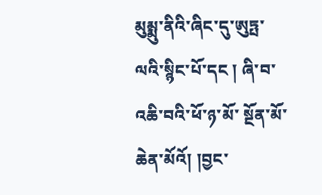མུམྨུ་ནིའི་ཞིང་དུ་ཨུཏྤ་ལའི་སྙིང་པོ་དང ། ཞི་བ་འཆི་བའི་ཕོ་ཉ་མོ་ སྔོན་མོ་ཆེན་མོའོ། །བྱང་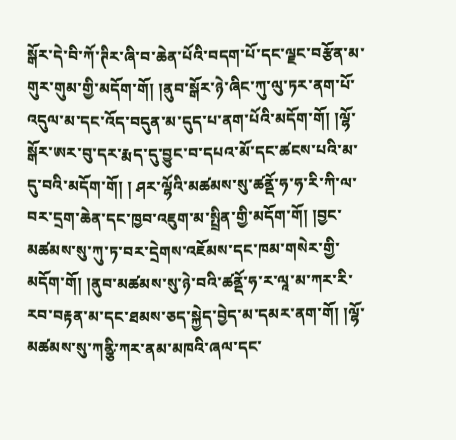སྒོར་དེ་བི་ཀོ་ཊིར་ཞི་བ་ཆེན་པོའི་བདག་པོ་དང་ལྗང་བརྩོན་མ་གུར་གུམ་གྱི་མདོག་གོ། །ནུབ་སྒོར་ཉེ་ཞིང་ཀུ་ལུ་ཏར་ནག་པོ་འདུལ་མ་དང་འོད་བདུན་མ་དུད་པ་ནག་པོའི་མདོག་གོ། །ལྷོ་སྒོར་ཨར་བུ་དར་རྨད་དུ་བྱུང་བ་དཔའ་མོ་དང་ཚངས་པའི་མ་དུ་བའི་མདོག་གོ། ། ཤར་ལྷོའི་མཚམས་སུ་ཚནྡོ་ཧ་ཧ་རི་ཀི་ལ་བར་དྲག་ཆེན་དང་ཁྱབ་འཇུག་མ་སྤྲིན་གྱི་མདོག་གོ། །བྱང་མཚམས་སུ་ཀུ་ཏ་བར་དྲེགས་འཇོམས་དང་ཁམ་གསེར་གྱི་མདོག་གོ། །ནུབ་མཚམས་སུ་ཉེ་བའི་ཚནྡོ་ཧ་ར་ལཱ་མ་ཀར་རི་རབ་བརྟན་མ་དང་ཐམས་ཅད་སྐྱེད་བྱེད་མ་དམར་ནག་གོ། །ལྷོ་
མཚམས་སུ་ཀནྩི་ཀར་ནམ་མཁའི་ཞལ་དང་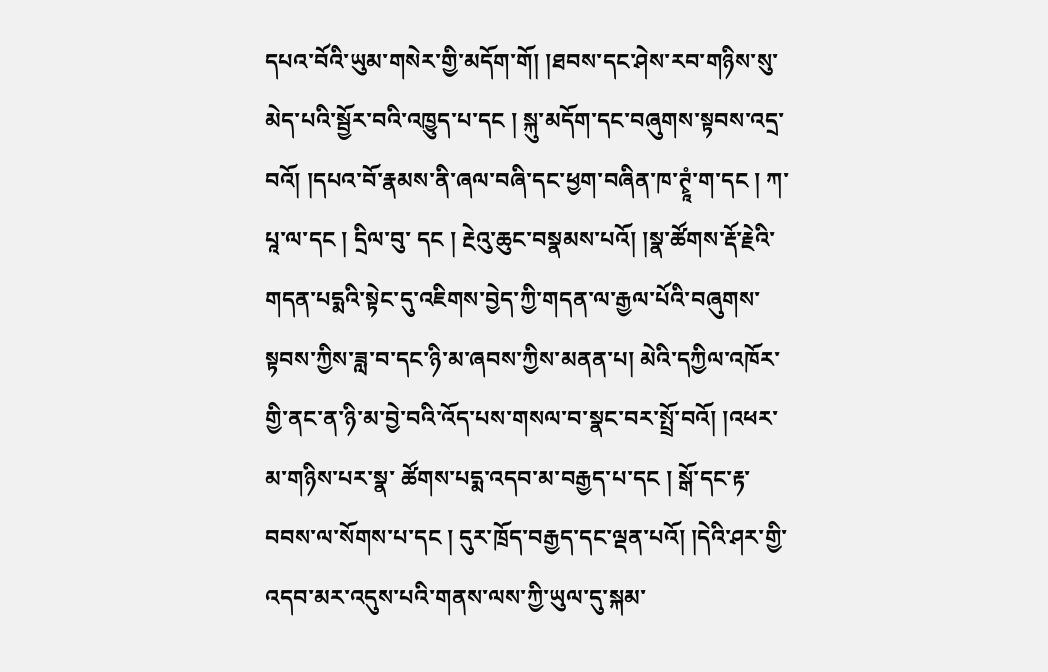དཔའ་བོའི་ཡུམ་གསེར་གྱི་མདོག་གོ། །ཐབས་དང་ཤེས་རབ་གཉིས་སུ་མེད་པའི་སྦྱོར་བའི་འཁྱུད་པ་དང ། སྐུ་མདོག་དང་བཞུགས་སྟབས་འདྲ་བའོ། །དཔའ་བོ་རྣམས་ནི་ཞལ་བཞི་དང་ཕྱག་བཞིན་ཁ་ཊྭཱཾ་ག་དང ། ཀ་པཱ་ལ་དང ། དྲིལ་བུ་ དང ། རྔེའུ་ཆུང་བསྣམས་པའོ། །སྣ་ཚོགས་རྡོ་རྗེའི་གདན་པདྨའི་སྟེང་དུ་འཇིགས་བྱེད་ཀྱི་གདན་ལ་རྒྱལ་པོའི་བཞུགས་སྟབས་ཀྱིས་ཟླ་བ་དང་ཉི་མ་ཞབས་ཀྱིས་མནན་པ། མེའི་དཀྱིལ་འཁོར་གྱི་ནང་ན་ཉི་མ་བྱེ་བའི་འོད་པས་གསལ་བ་སྣང་བར་སྤྲོ་བའོ། །འཕར་མ་གཉིས་པར་སྣ་ ཚོགས་པདྨ་འདབ་མ་བརྒྱད་པ་དང ། སྒོ་དང་རྟ་བབས་ལ་སོགས་པ་དང ། དུར་ཁྲོད་བརྒྱད་དང་ལྡན་པའོ། །དེའི་ཤར་གྱི་འདབ་མར་འདུས་པའི་གནས་ལས་ཀྱི་ཡུལ་དུ་སྐམ་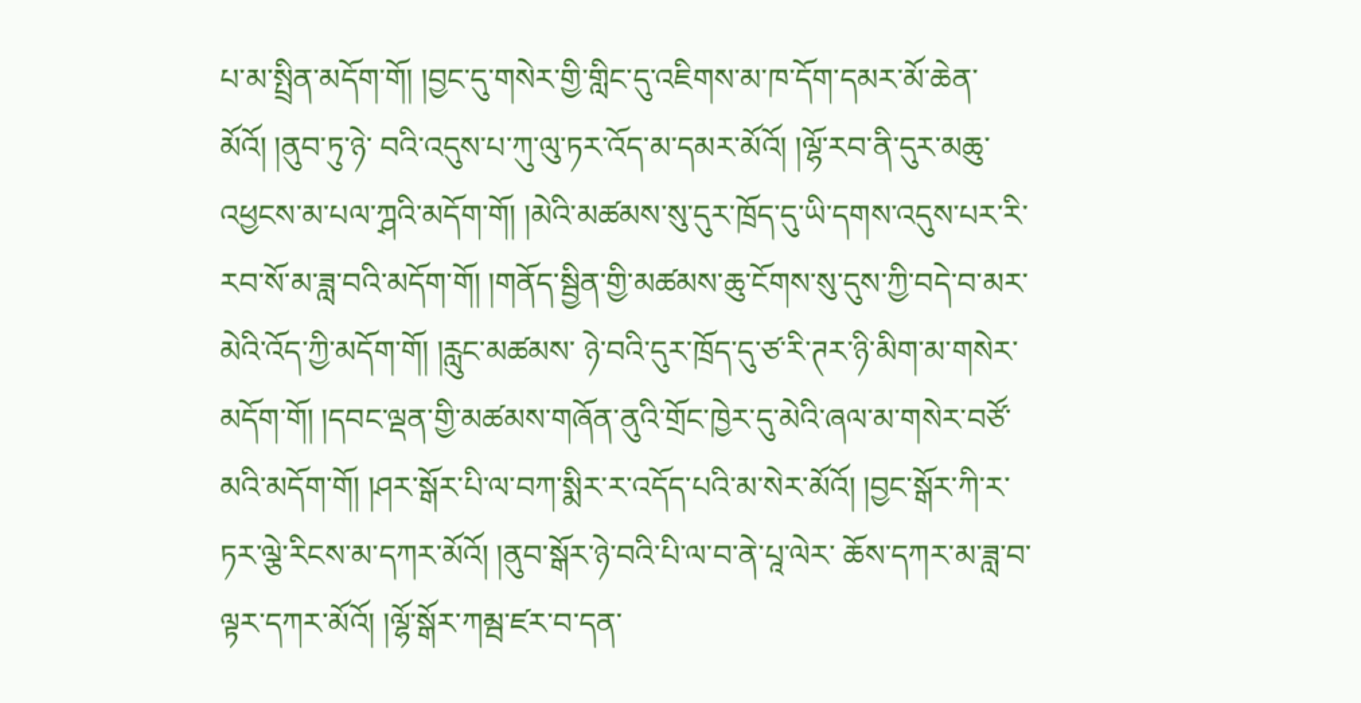པ་མ་སྤྲིན་མདོག་གོ། །བྱང་དུ་གསེར་གྱི་གླིང་དུ་འཇིགས་མ་ཁ་དོག་དམར་མོ་ཆེན་མོའོ། །ནུབ་ཏུ་ཉེ་ བའི་འདུས་པ་ཀུ་ལུ་ཏར་འོད་མ་དམར་མོའོ། །ལྷོ་རབ་ནི་དུར་མཆུ་འཕྱངས་མ་པལ་ཀྴའི་མདོག་གོ། །མེའི་མཚམས་སུ་དུར་ཁྲོད་དུ་ཡི་དགས་འདུས་པར་རི་རབ་སོ་མ་ཟླ་བའི་མདོག་གོ། །གནོད་སྦྱིན་གྱི་མཚམས་ཆུ་ངོགས་སུ་དུས་ཀྱི་བདེ་བ་མར་མེའི་འོད་ཀྱི་མདོག་གོ། །རླུང་མཚམས་ ཉེ་བའི་དུར་ཁྲོད་དུ་ཙ་རི་ཊར་ཉི་མིག་མ་གསེར་མདོག་གོ། །དབང་ལྡན་གྱི་མཚམས་གཞོན་ནུའི་གྲོང་ཁྱེར་དུ་མེའི་ཞལ་མ་གསེར་བཙོ་མའི་མདོག་གོ། །ཤར་སྒོར་པི་ལ་བཀ་སྨིར་ར་འདོད་པའི་མ་སེར་མོའོ། །བྱང་སྒོར་ཀི་ར་ཏར་ལྕེ་རིངས་མ་དཀར་མོའོ། །ནུབ་སྒོར་ཉེ་བའི་པི་ལ་བ་ནེ་པཱ་ལེར་ ཆོས་དཀར་མ་ཟླ་བ་ལྟར་དཀར་མོའོ། །ལྷོ་སྒོར་ཀམྦ་ཛར་བ་དན་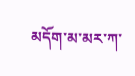མདོག་མ་མར་ཀ་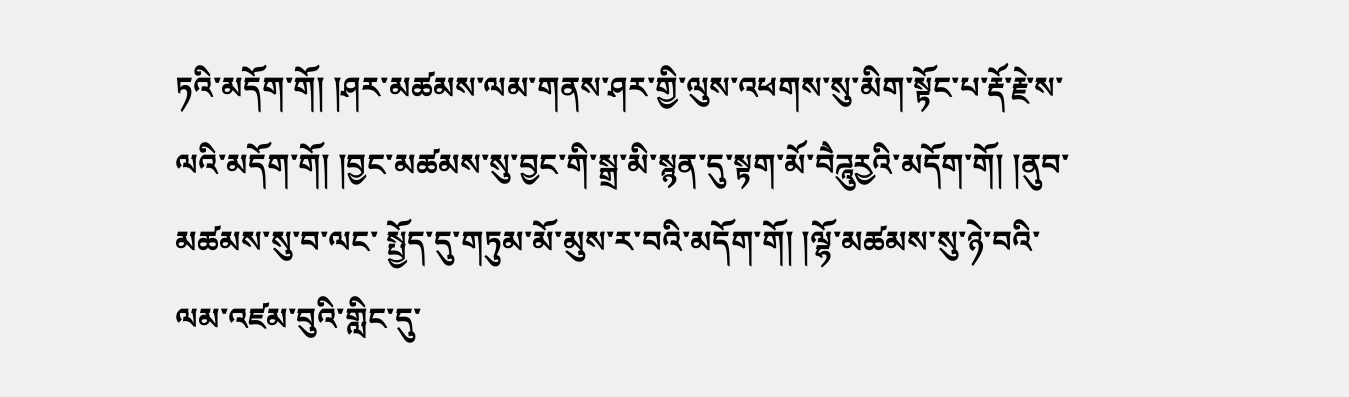ཏའི་མདོག་གོ། །ཤར་མཚམས་ལམ་གནས་ཤར་གྱི་ལུས་འཕགས་སུ་མིག་སྟོང་པ་རྡོ་རྗེ་ས་ལའི་མདོག་གོ། །བྱང་མཚམས་སུ་བྱང་གི་སྒྲ་མི་སྙན་དུ་སྟག་མོ་བཻཌཱུརྱའི་མདོག་གོ། །ནུབ་མཚམས་སུ་བ་ལང་ སྤྱོད་དུ་གཏུམ་མོ་མུས་ར་བའི་མདོག་གོ། །ལྷོ་མཚམས་སུ་ཉེ་བའི་ལམ་འཛམ་བུའི་གླིང་དུ་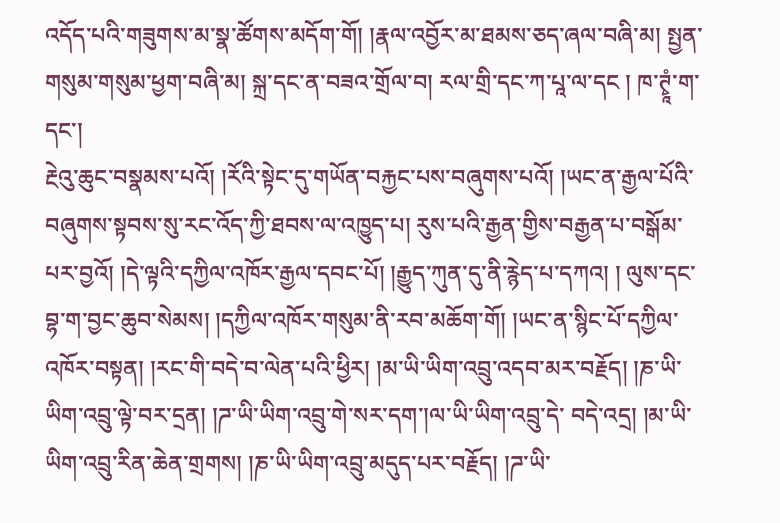འདོད་པའི་གཟུགས་མ་སྣ་ཚོགས་མདོག་གོ། །རྣལ་འབྱོར་མ་ཐམས་ཅད་ཞལ་བཞི་མ། སྤྱན་གསུམ་གསུམ་ཕྱག་བཞི་མ། སྐྲ་དང་ན་བཟའ་གྲོལ་བ། རལ་གྲི་དང་ཀ་པཱ་ལ་དང ། ཁ་ཊྭཱཾ་ག་དང་།
རྔེའུ་ཆུང་བསྣམས་པའོ། །རོའི་སྟེང་དུ་གཡོན་བརྐྱང་པས་བཞུགས་པའོ། །ཡང་ན་རྒྱལ་པོའི་བཞུགས་སྟབས་སུ་རང་འོད་ཀྱི་ཐབས་ལ་འཁྱུད་པ། རུས་པའི་རྒྱན་གྱིས་བརྒྱན་པ་བསྒོམ་པར་བྱའོ། །དེ་ལྟའི་དཀྱིལ་འཁོར་རྒྱལ་དབང་པོ། །རྒྱུད་ཀུན་དུ་ནི་རྙེད་པ་དཀའ། ། ལུས་དང་བྷ་ག་བྱང་ཆུབ་སེམས། །དཀྱིལ་འཁོར་གསུམ་ནི་རབ་མཆོག་གོ། །ཡང་ན་སྙིང་པོ་དཀྱིལ་འཁོར་བསྟན། །རང་གི་བདེ་བ་ལེན་པའི་ཕྱིར། །མ་ཡི་ཡིག་འབྲུ་འདབ་མར་བརྗོད། །ཎ་ཡི་ཡིག་འབྲུ་ལྟེ་བར་དྲན། །ཌ་ཡི་ཡིག་འབྲུ་གེ་སར་དག་།ལ་ཡི་ཡིག་འབྲུ་དེ་ བདེ་འདྲ། །མ་ཡི་ཡིག་འབྲུ་རིན་ཆེན་གྲགས། །ཎ་ཡི་ཡིག་འབྲུ་མདུད་པར་བརྗོད། །ཌ་ཡི་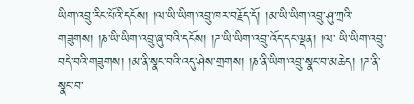ཡིག་འབྲུ་རིང་པོའི་དངོས། །ལ་ཡི་ཡིག་འབྲུ་ཁར་བརྗོད་དོ། །མ་ཡི་ཡིག་འབྲུ་ཤུ་ཀྲའི་གཟུགས། །ཎ་ཡི་ཡིག་འབྲུ་ཞུ་བའི་དངོས། །ཌ་ཡི་ཡིག་འབྲུ་འོད་དང་ལྡན། །ལ་ ཡི་ཡིག་འབྲུ་བདེ་བའི་གཟུགས། །མ་ནི་སྣང་བའི་འདུ་ཤེས་གྲགས། །ཎ་ནི་ཡིག་འབྲུ་སྣང་བ་མཆེད། །ཌ་ནི་སྣང་བ་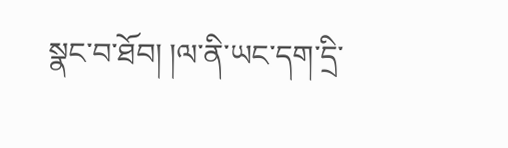སྣང་བ་ཐོབ། །ལ་ནི་ཡང་དག་དྲི་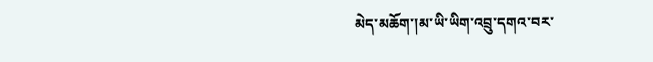མེད་མཆོག་།མ་ཡི་ཡིག་འབྲུ་དགའ་བར་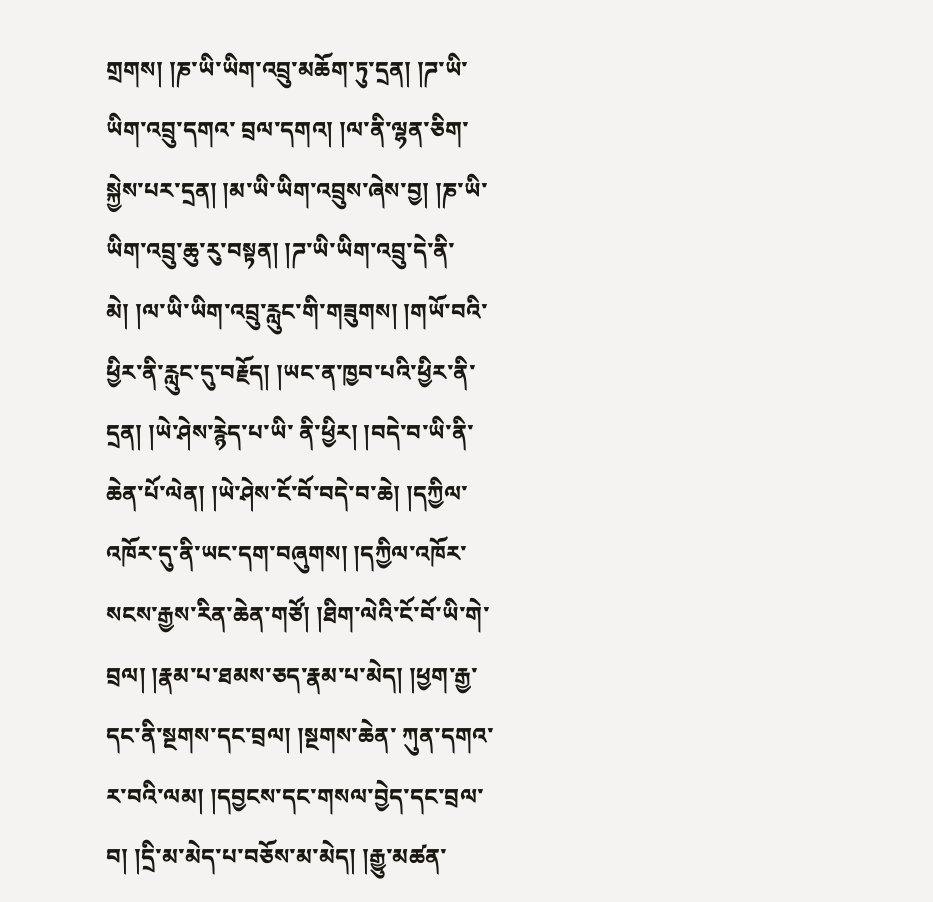གྲགས། །ཎ་ཡི་ཡིག་འབྲུ་མཆོག་ཏུ་དྲན། །ཌ་ཡི་ཡིག་འབྲུ་དགའ་ བྲལ་དགའ། །ལ་ནི་ལྷན་ཅིག་སྐྱེས་པར་དྲན། །མ་ཡི་ཡིག་འབྲུས་ཞེས་བྱ། །ཎ་ཡི་ཡིག་འབྲུ་ཆུ་རུ་བསྟན། །ཌ་ཡི་ཡིག་འབྲུ་དེ་ནི་མེ། །ལ་ཡི་ཡིག་འབྲུ་རླུང་གི་གཟུགས། །གཡོ་བའི་ཕྱིར་ནི་རླུང་དུ་བརྗོད། །ཡང་ན་ཁྱབ་པའི་ཕྱིར་ནི་དྲན། །ཡེ་ཤེས་རྙེད་པ་ཡི་ ནི་ཕྱིར། །བདེ་བ་ཡི་ནི་ཆེན་པོ་ལེན། །ཡེ་ཤེས་ངོ་བོ་བདེ་བ་ཆེ། །དཀྱིལ་འཁོར་དུ་ནི་ཡང་དག་བཞུགས། །དཀྱིལ་འཁོར་སངས་རྒྱས་རིན་ཆེན་གཙོ། །ཐིག་ལེའི་ངོ་བོ་ཡི་གེ་བྲལ། །རྣམ་པ་ཐམས་ཅད་རྣམ་པ་མེད། །ཕྱག་རྒྱ་དང་ནི་སྔགས་དང་བྲལ། །སྔགས་ཆེན་ ཀུན་དགའ་ར་བའི་ལམ། །དབྱངས་དང་གསལ་བྱེད་དང་བྲལ་བ། །དྲི་མ་མེད་པ་བཅོས་མ་མེད། །རྒྱུ་མཚན་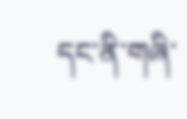དང་ནི་གཞི་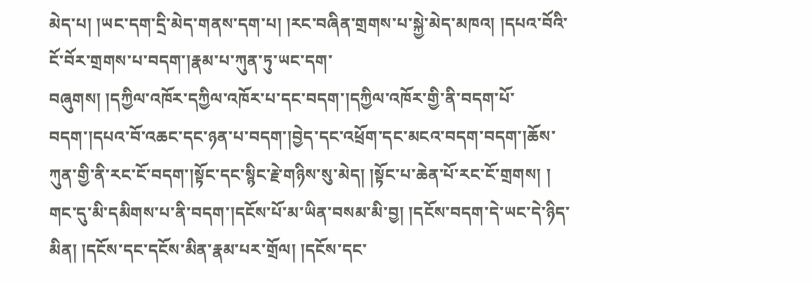མེད་པ། །ཡང་དག་དྲི་མེད་གནས་དག་པ། །རང་བཞིན་གྲགས་པ་སྐྱེ་མེད་མཁའ། །དཔའ་བོའི་ངོ་བོར་གྲགས་པ་བདག་།རྣམ་པ་ཀུན་ཏུ་ཡང་དག་
བཞུགས། །དཀྱིལ་འཁོར་དཀྱིལ་འཁོར་པ་དང་བདག་།དཀྱིལ་འཁོར་གྱི་ནི་བདག་པོ་བདག་།དཔའ་བོ་འཆང་དང་ཉན་པ་བདག་།བྱེད་དང་འཕྲོག་དང་མངའ་བདག་བདག་།ཆོས་ཀུན་གྱི་ནི་རང་ངོ་བདག་།སྟོང་དང་སྙིང་རྗེ་གཉིས་སུ་མེད། །སྟོང་པ་ཆེན་པོ་རང་ངོ་གྲགས། ། གང་དུ་མི་དམིགས་པ་ནི་བདག་།དངོས་པོ་མ་ཡིན་བསམ་མི་བྱ། །དངོས་བདག་དེ་ཡང་དེ་ཉིད་མིན། །དངོས་དང་དངོས་མིན་རྣམ་པར་གྲོལ། །དངོས་དང་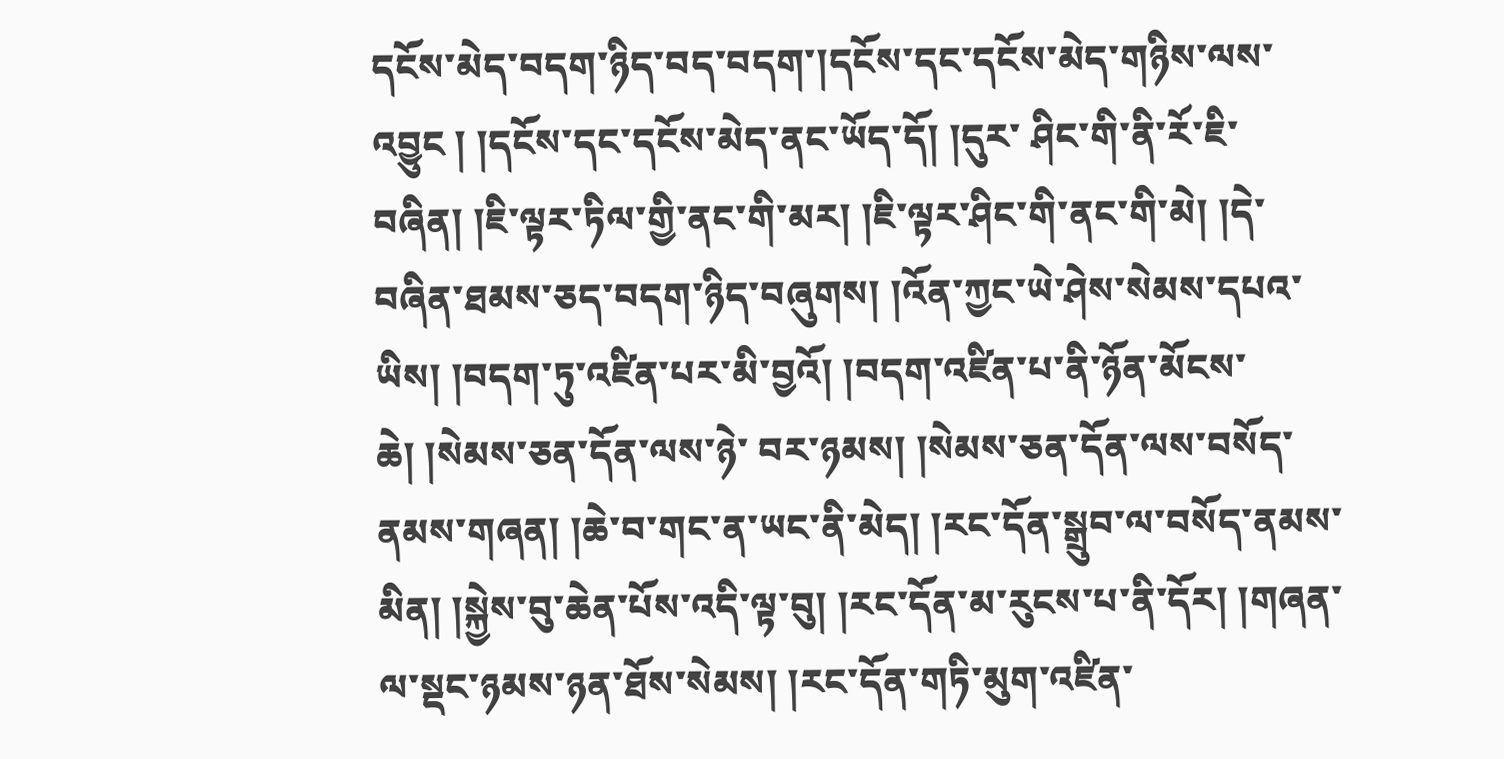དངོས་མེད་བདག་ཉིད་བད་བདག་།དངོས་དང་དངོས་མེད་གཉིས་ལས་འབྱུང ། །དངོས་དང་དངོས་མེད་ནང་ཡོད་དོ། །དུར་ ཤིང་གི་ནི་རོ་ཇི་བཞིན། །ཇི་ལྟར་ཏིལ་གྱི་ནང་གི་མར། །ཇི་ལྟར་ཤིང་གི་ནང་གི་མེ། །དེ་བཞིན་ཐམས་ཅད་བདག་ཉིད་བཞུགས། །འོན་ཀྱང་ཡེ་ཤེས་སེམས་དཔའ་ཡིས། །བདག་ཏུ་འཛིན་པར་མི་བྱའོ། །བདག་འཛིན་པ་ནི་ཉོན་མོངས་ཆེ། །སེམས་ཅན་དོན་ལས་ཉེ་ བར་ཉམས། །སེམས་ཅན་དོན་ལས་བསོད་ནམས་གཞན། །ཆེ་བ་གང་ན་ཡང་ནི་མེད། །རང་དོན་སྒྲུབ་ལ་བསོད་ནམས་མིན། །སྐྱེས་བུ་ཆེན་པོས་འདི་ལྟ་བུ། །རང་དོན་མ་རུངས་པ་ནི་དོར། །གཞན་ལ་སྡང་ཉམས་ཉན་ཐོས་སེམས། །རང་དོན་གཏི་མུག་འཛིན་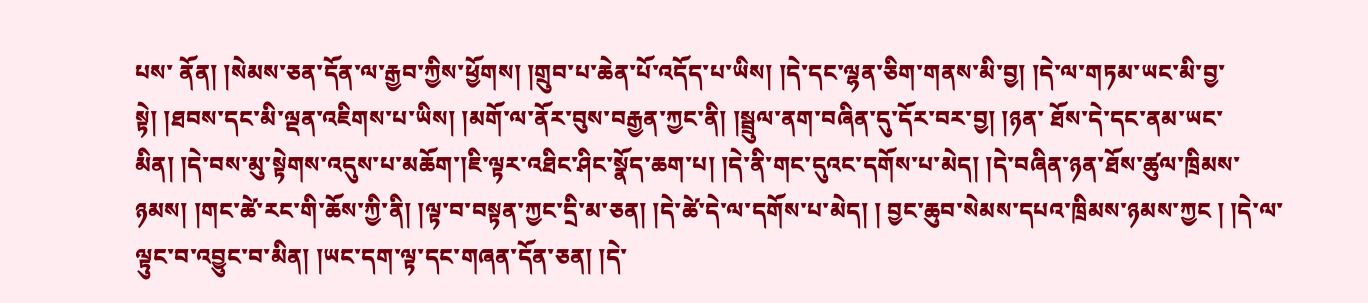པས་ ནོན། །སེམས་ཅན་དོན་ལ་རྒྱབ་ཀྱིས་ཕྱོགས། །གྲུབ་པ་ཆེན་པོ་འདོད་པ་ཡིས། །དེ་དང་ལྷན་ཅིག་གནས་མི་བྱ། །དེ་ལ་གཏམ་ཡང་མི་བྱ་སྟེ། །ཐབས་དང་མི་ལྡན་འཇིགས་པ་ཡིས། །མགོ་ལ་ནོར་བུས་བརྒྱན་ཀྱང་ནི། །སྦྲུལ་ནག་བཞིན་དུ་དོར་བར་བྱ། །ཉན་ ཐོས་དེ་དང་ནམ་ཡང་མིན། །དེ་བས་མུ་སྟེགས་འདུས་པ་མཆོག་།ཇི་ལྟར་འཐིང་ཤིང་སྣོད་ཆག་པ། །དེ་ནི་གང་དུའང་དགོས་པ་མེད། །དེ་བཞིན་ཉན་ཐོས་ཚུལ་ཁྲིམས་ཉམས། །གང་ཚེ་རང་གི་ཆོས་ཀྱི་ནི། །ལྟ་བ་བསྟན་ཀྱང་དྲི་མ་ཅན། །དེ་ཚེ་དེ་ལ་དགོས་པ་མེད། ། བྱང་ཆུབ་སེམས་དཔའ་ཁྲིམས་ཉམས་ཀྱང ། །དེ་ལ་ལྟུང་བ་འབྱུང་བ་མིན། །ཡང་དག་ལྟ་དང་གཞན་དོན་ཅན། །དེ་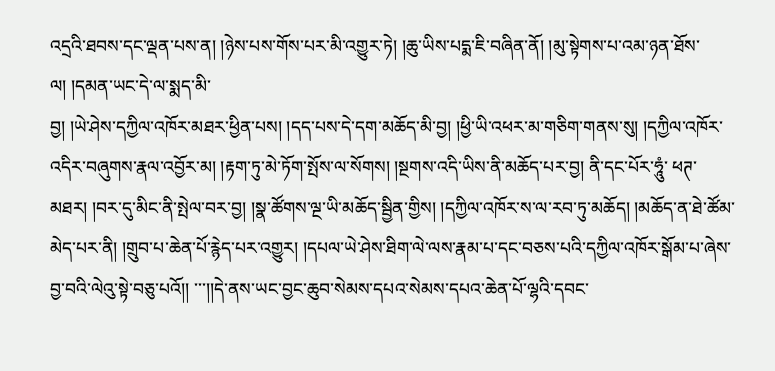འདྲའི་ཐབས་དང་ལྡན་པས་ན། །ཉེས་པས་གོས་པར་མི་འགྱུར་ཏེ། །ཆུ་ཡིས་པདྨ་ཇི་བཞིན་ནོ། །མུ་སྟེགས་པ་འམ་ཉན་ཐོས་ལ། །དམན་ཡང་དེ་ལ་སྨད་མི་
བྱ། །ཡེ་ཤེས་དཀྱིལ་འཁོར་མཐར་ཕྱིན་པས། །དད་པས་དེ་དག་མཆོད་མི་བྱ། །ཕྱི་ཡི་འཕར་མ་གཅིག་གནས་སུ། །དཀྱིལ་འཁོར་འདིར་བཞུགས་རྣལ་འབྱོར་མ། །རྟག་ཏུ་མེ་ཏོག་སྤོས་ལ་སོགས། །སྔགས་འདི་ཡིས་ནི་མཆོད་པར་བྱ། ནི་དང་པོར་ཧཱུཾ་ ཕཊ་མཐར། །བར་དུ་མིང་ནི་སྤེལ་བར་བྱ། །སྣ་ཚོགས་ལྔ་ཡི་མཆོད་སྦྱིན་གྱིས། །དཀྱིལ་འཁོར་ས་ལ་རབ་ཏུ་མཆོད། །མཆོད་ན་ཐེ་ཚོམ་མེད་པར་ནི། །གྲུབ་པ་ཆེན་པོ་རྙེད་པར་འགྱུར། །དཔལ་ཡེ་ཤེས་ཐིག་ལེ་ལས་རྣམ་པ་དང་བཅས་པའི་དཀྱིལ་འཁོར་སྒོམ་པ་ཞེས་ བྱ་བའི་ལེའུ་སྟེ་བཅུ་པའོ།། ་་་།།དེ་ནས་ཡང་བྱང་ཆུབ་སེམས་དཔའ་སེམས་དཔའ་ཆེན་པོ་ལྷའི་དབང་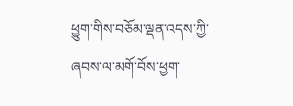ཕྱུག་གིས་བཅོམ་ལྡན་འདས་ཀྱི་ཞབས་ལ་མགོ་བོས་ཕྱག་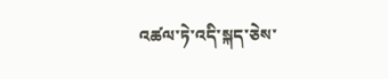འཚལ་ཏེ་འདི་སྐད་ཅེས་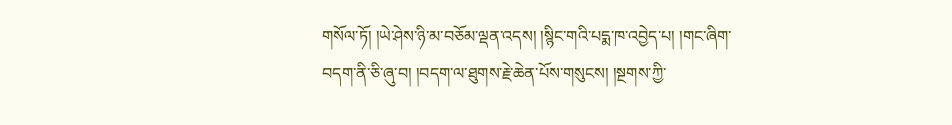གསོལ་ཏོ། །ཡེ་ཤེས་ཉི་མ་བཅོམ་ལྡན་འདས། །སྙིང་གའི་པདྨ་ཁ་འབྱེད་པ། །གང་ཞིག་ བདག་ནི་ཅི་ཞུ་བ། །བདག་ལ་ཐུགས་རྗེ་ཆེན་པོས་གསུངས། །སྔགས་ཀྱི་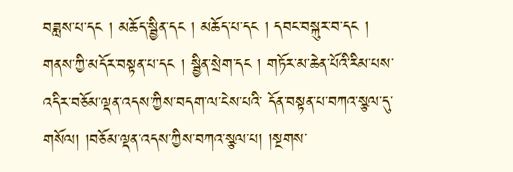བཟླས་པ་དང ། མཆོད་སྦྱིན་དང ། མཆོད་པ་དང ། དབང་བསྐུར་བ་དང ། གནས་ཀྱི་མདོར་བསྟན་པ་དང ། སྦྱིན་སྲེག་དང ། གཏོར་མ་ཆེན་པོའི་རིམ་པས་འདིར་བཅོམ་ལྡན་འདས་ཀྱིས་བདག་ལ་ངེས་པའི་ དོན་བསྟན་པ་བཀའ་སྩལ་དུ་གསོལ། །བཅོམ་ལྡན་འདས་ཀྱིས་བཀའ་སྩལ་པ། །སྔགས་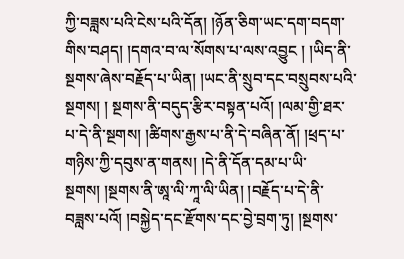ཀྱི་བཟླས་པའི་ངེས་པའི་དོན། །ཉོན་ཅིག་ཡང་དག་བདག་གིས་བཤད། །དགའ་བ་ལ་སོགས་པ་ལས་འབྱུང ། །ཡིད་ནི་སྔགས་ཞེས་བརྗོད་པ་ཡིན། །ཡང་ནི་སྲུབ་དང་བསྲུབས་པའི་སྔགས། ། སྔགས་ནི་བདུད་རྩིར་བསྟན་པའོ། །ལམ་གྱི་ཐར་པ་དེ་ནི་སྔགས། །ཚིགས་རྒྱས་པ་ནི་དེ་བཞིན་ནོ། །ཕྲད་པ་གཉིས་ཀྱི་དབུས་ན་གནས། །དེ་ནི་དོན་དམ་པ་ཡི་སྔགས། །སྔགས་ནི་ཨཱ་ལི་ཀཱ་ལི་ཡིན། །བརྗོད་པ་དེ་ནི་བཟླས་པའོ། །བསྐྱེད་དང་རྫོགས་དང་བྱེ་བྲག་ཏུ། །སྔགས་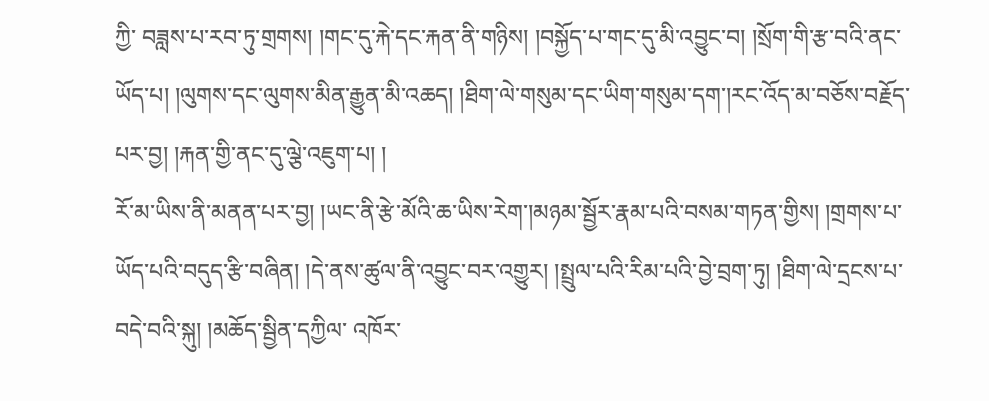ཀྱི་ བཟླས་པ་རབ་ཏུ་གྲགས། །གང་དུ་རྐེ་དང་རྐན་ནི་གཉིས། །བསྐྱོད་པ་གང་དུ་མི་འབྱུང་བ། །སྲོག་གི་རྩ་བའི་ནང་ཡོད་པ། །ལུགས་དང་ལུགས་མིན་རྒྱུན་མི་འཆད། །ཐིག་ལེ་གསུམ་དང་ཡིག་གསུམ་དག་།རང་འོད་མ་བཅོས་བརྗོད་པར་བྱ། །རྐན་གྱི་ནང་དུ་ལྕེ་འཇུག་པ། །
རོ་མ་ཡིས་ནི་མནན་པར་བྱ། །ཡང་ནི་རྩེ་མོའི་ཆ་ཡིས་རེག་།མཉམ་སྦྱོར་རྣམ་པའི་བསམ་གཏན་གྱིས། །གྲགས་པ་ཡོད་པའི་བདུད་རྩི་བཞིན། །དེ་ནས་ཚུལ་ནི་འབྱུང་བར་འགྱུར། །སྤྲུལ་པའི་རིམ་པའི་བྱེ་བྲག་ཏུ། །ཐིག་ལེ་དྲངས་པ་བདེ་བའི་སྐུ། །མཆོད་སྦྱིན་དཀྱིལ་ འཁོར་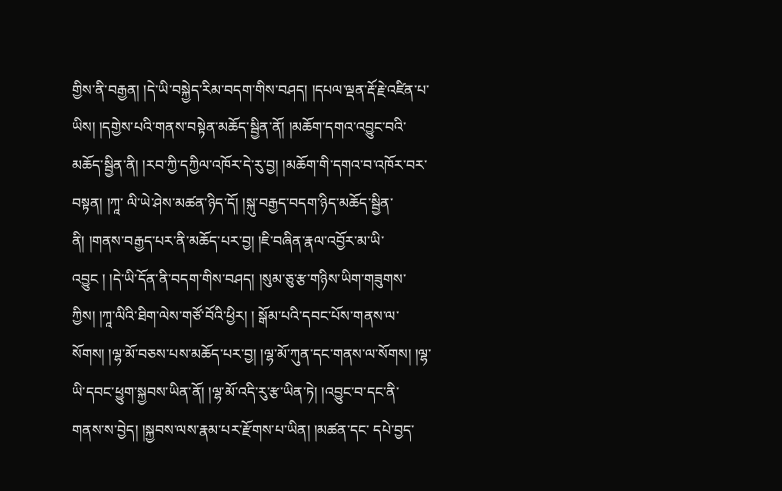གྱིས་ནི་བརྒྱན། །དེ་ཡི་བསྐྱེད་རིམ་བདག་གིས་བཤད། །དཔལ་ལྡན་རྡོ་རྗེ་འཛིན་པ་ཡིས། །དགྱེས་པའི་གནས་བསྟེན་མཆོད་སྦྱིན་ནོ། །མཆོག་དགའ་འབྱུང་བའི་མཆོད་སྦྱིན་ནི། །རབ་ཀྱི་དཀྱིལ་འཁོར་དེ་རུ་བྱ། །མཆོག་གི་དགའ་བ་འཁོར་བར་བསྟན། །ཀཱ་ ལི་ཡེ་ཤེས་མཚན་ཉིད་དོ། །སྐུ་བརྒྱད་བདག་ཉིད་མཆོད་སྦྱིན་ནི། །གནས་བརྒྱད་པར་ནི་མཆོད་པར་བྱ། །ཇི་བཞིན་རྣལ་འབྱོར་མ་ཡི་འབྱུང ། །དེ་ཡི་དོན་ནི་བདག་གིས་བཤད། །སུམ་ཅུ་རྩ་གཉིས་ཡིག་གཟུགས་ཀྱིས། །ཀཱ་ལིའི་ཐིག་ལེས་གཙོ་བོའི་ཕྱིར། ། སྒོམ་པའི་དབང་པོས་གནས་ལ་སོགས། །ལྷ་མོ་བཅས་པས་མཆོད་པར་བྱ། །ལྷ་མོ་ཀུན་དང་གནས་ལ་སོགས། །ལྷ་ཡི་དབང་ཕྱུག་སྐྱབས་ཡིན་ནོ། །ལྷ་མོ་འདི་རུ་རྩ་ཡིན་ཏེ། །འབྱུང་བ་དང་ནི་གནས་ས་བྱེད། །སྐྱབས་ལས་རྣམ་པར་རྫོགས་པ་ཡིན། །མཚན་དང་ དཔེ་བྱད་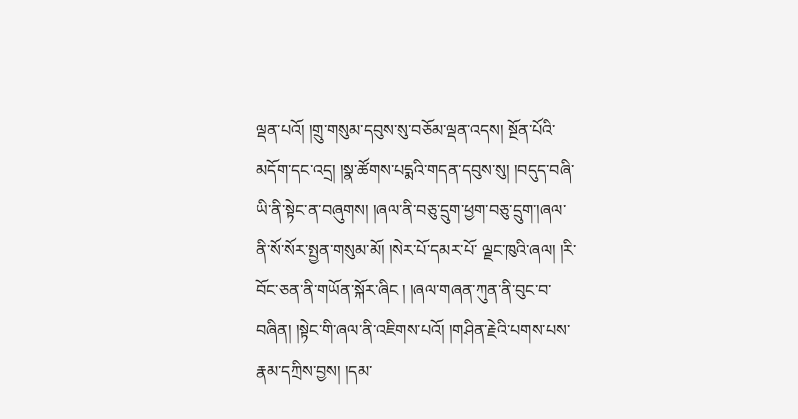ལྡན་པའོ། །གྲུ་གསུམ་དབུས་སུ་བཅོམ་ལྡན་འདས། སྔོན་པོའི་མདོག་དང་འདྲ། །སྣ་ཚོགས་པདྨའི་གདན་དབུས་སུ། །བདུད་བཞི་ཡི་ནི་སྟེང་ན་བཞུགས། །ཞལ་ནི་བཅུ་དྲུག་ཕྱག་བཅུ་དྲུག་།ཞལ་ནི་སོ་སོར་སྤྱན་གསུམ་མོ། །སེར་པོ་དམར་པོ་ ལྗང་ཁུའི་ཞལ། །རི་བོང་ཅན་ནི་གཡོན་སྐོར་ཞིང ། །ཞལ་གཞན་ཀུན་ནི་བུང་བ་བཞིན། །སྟེང་གི་ཞལ་ནི་འཇིགས་པའོ། །གཤིན་རྗེའི་པགས་པས་རྣམ་དཀྲིས་བྱས། །དམ་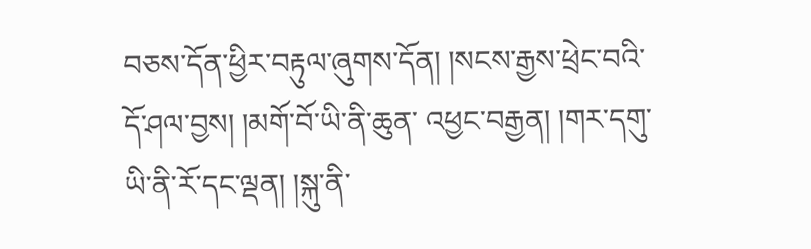བཅས་དོན་ཕྱིར་བརྟུལ་ཞུགས་དོན། །སངས་རྒྱས་ཕྲེང་བའི་དོ་ཤལ་བྱས། །མགོ་བོ་ཡི་ནི་ཆུན་ འཕྱང་བརྒྱན། །གར་དགུ་ཡི་ནི་རོ་དང་ལྡན། །སྐུ་ནི་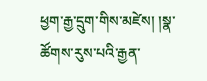ཕྱག་རྒྱ་དྲུག་གིས་མཛེས། །སྣ་ཚོགས་རུས་པའི་རྒྱན་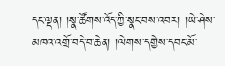དང་ལྡན། །སྣ་ཚོགས་འོད་ཀྱི་སྣང་བས་འབར། །ཡེ་ཤེས་མཁའ་འགྲོ་བདེ་བ་ཆེན། །ལེགས་དགྱེས་དབང་མོ་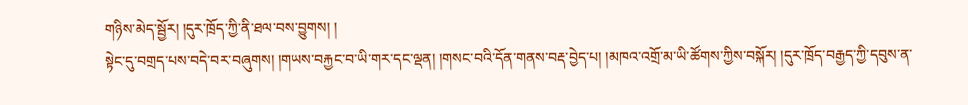གཉིས་མེད་སྦྱོར། །དུར་ཁྲོད་ཀྱི་ནི་ཐལ་བས་བྱུགས། །
སྟེང་དུ་བགྲད་པས་བདེ་བར་བཞུགས། །གཡས་བརྐྱང་བ་ཡི་གར་དང་ལྡན། །གསང་བའི་དོན་གནས་བརྡ་བྱེད་པ། །མཁའ་འགྲོ་མ་ཡི་ཚོགས་ཀྱིས་བསྐོར། །དུར་ཁྲོད་བརྒྱད་ཀྱི་དབུས་ན་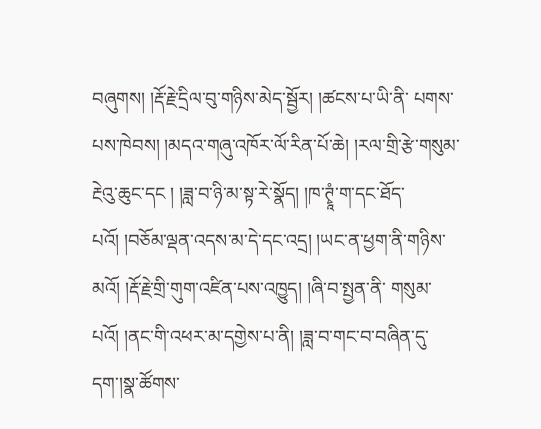བཞུགས། །རྡོ་རྗེ་དྲིལ་བུ་གཉིས་མེད་སྦྱོར། །ཚངས་པ་ཡི་ནི་ པགས་པས་ཁེབས། །མདའ་གཞུ་འཁོར་ལོ་རིན་པོ་ཆེ། །རལ་གྲི་རྩེ་གསུམ་རྔེའུ་ཆུང་དང ། །ཟླ་བ་ཉི་མ་སྟ་རེ་སྣོད། །ཁ་ཊྭཱཾ་ག་དང་ཐོད་པའོ། །བཅོམ་ལྡན་འདས་མ་དེ་དང་འདྲ། །ཡང་ན་ཕྱག་ནི་གཉིས་མའོ། །རྡོ་རྗེ་གྲི་གུག་འཛིན་པས་འཁྱུད། །ཞི་བ་སྤྱན་ནི་ གསུམ་པའོ། །ནང་གི་འཕར་མ་དགྱེས་པ་ནི། །ཟླ་བ་གང་བ་བཞིན་དུ་དག་།སྣ་ཚོགས་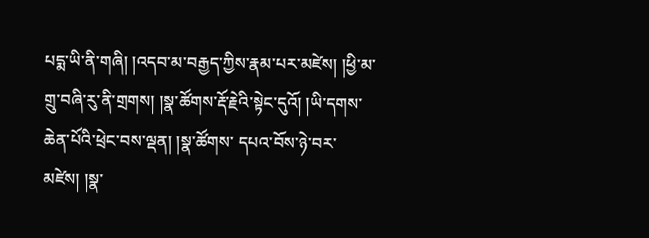པདྨ་ཡི་ནི་གཞི། །འདབ་མ་བརྒྱད་ཀྱིས་རྣམ་པར་མཛེས། །ཕྱི་མ་གྲུ་བཞི་རུ་ནི་གྲགས། །སྣ་ཚོགས་རྡོ་རྗེའི་སྟེང་དུའོ། །ཡི་དགས་ཆེན་པོའི་ཕྲེང་བས་ལྡན། །སྣ་ཚོགས་ དཔའ་བོས་ཉེ་བར་མཛེས། །སྣ་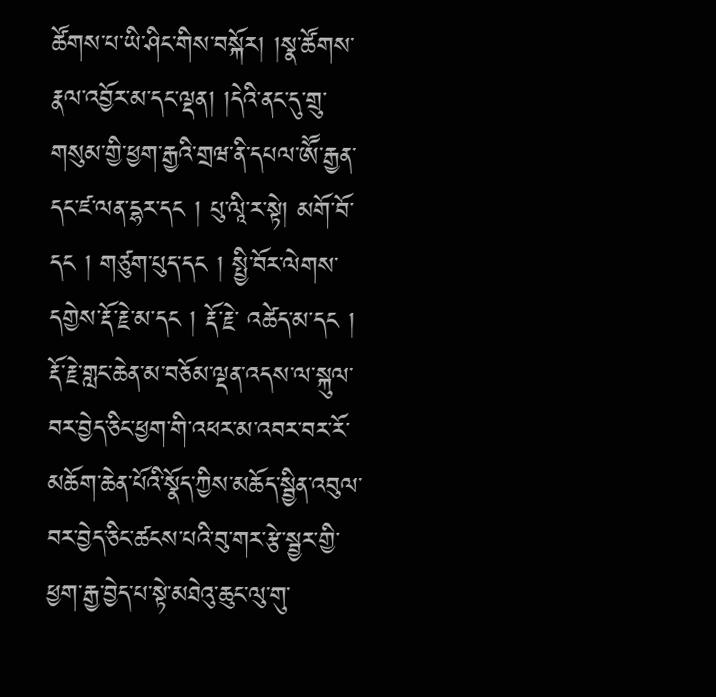ཚོགས་པ་ཡི་ཤིང་གིས་བསྐོར། །སྣ་ཚོགས་རྣལ་འབྱོར་མ་དང་ལྡན། །དེའི་ནང་དུ་གྲུ་གསུམ་གྱི་ཕྱག་རྒྱའི་གྲཝ་ནི་དཔལ་ཨཽ་རྒྱན་དང་ཛ་ལན་དྷར་དང ། པུ་ལཱི་ར་སྟེ། མགོ་བོ་དང ། གཙུག་པུད་དང ། སྤྱི་བོར་ལེགས་དགྱེས་རྡོ་རྗེ་མ་དང ། རྡོ་རྗེ་ འཚེད་མ་དང ། རྡོ་རྗེ་གླང་ཆེན་མ་བཅོམ་ལྡན་འདས་ལ་སྐུལ་བར་བྱེད་ཅིང་ཕྱག་གི་འཕར་མ་འབར་བར་རོ་མཆོག་ཆེན་པོའི་སྣོད་ཀྱིས་མཆོད་སྦྱིན་འབུལ་བར་བྱེད་ཅིང་ཚངས་པའི་བུ་གར་རྩེ་སྦྱར་གྱི་ཕྱག་རྒྱ་བྱེད་པ་སྟེ་མཐེའུ་ཆུང་ལུ་གུ་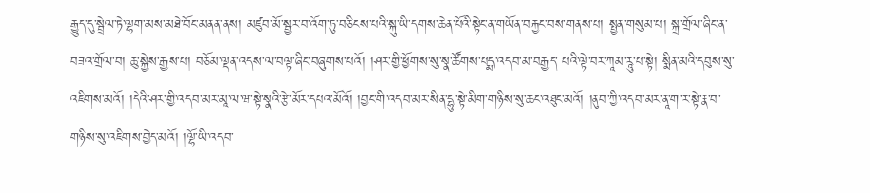རྒྱུད་དུ་སྦྲེལ་ཏེ་ལྷག་མས་མཐེ་བོང་མནན་ནས། མཛུབ་མོ་སྦྱར་བ་འོག་ཏུ་བཅིངས་པའི་སྐུ་ཡི་དགས་ཆེན་པོའི་སྟེང་ན་གཡོན་བརྐྱང་བས་གནས་པ། སྤྱན་གསུམ་པ། སྐྲ་གྲོལ་ཞིང་ན་བཟའ་གྲོལ་བ། ཆུ་སྐྱེས་རྒྱས་པ། བཅོམ་ལྡན་འདས་ལ་བལྟ་ཞིང་བཞུགས་པའོ། །ཤར་གྱི་ཕྱོགས་སུ་སྣ་ཚོགས་པདྨ་འདབ་མ་བརྒྱད་ པའི་ལྟེ་བར་ཀཱམ་རཱུ་པ་སྟེ། སྨིན་མའི་དབུས་སུ་འཇིགས་མའོ། །དེའི་ཤར་གྱི་འདབ་མར་མཱ་ལ་ཝ་སྟེ་སྣའི་རྩེ་མོར་དཔའ་མོའོ། །བྱང་གི་འདབ་མར་སིན་དྷུ་སྟེ་མིག་གཉིས་སུ་ཆང་འཐུང་མའོ། །ནུབ་ཀྱི་འདབ་མར་ནཱ་ག་ར་སྟེ་རྣ་བ་གཉིས་སུ་འཇིགས་བྱེད་མའོ། །ལྷོ་ཡི་འདབ་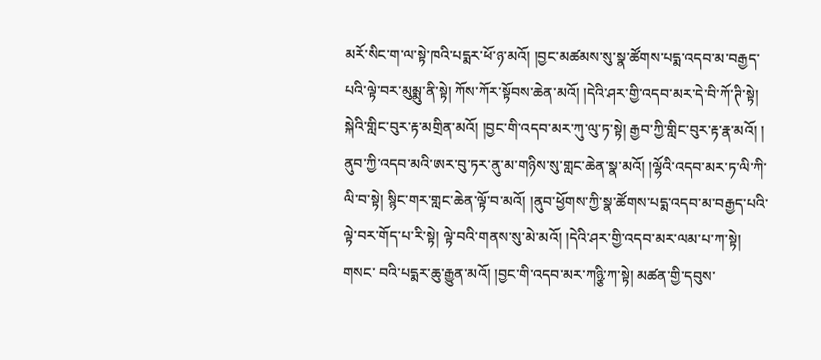མརོ་སིང་ག་ལ་སྟེ་ཁའི་པདྨར་ཕོ་ཉ་མའོ། །བྱང་མཚམས་སུ་སྣ་ཚོགས་པདྨ་འདབ་མ་བརྒྱད་པའི་ལྟེ་བར་མུམྨུ་ནི་སྟེ། ཀོས་ཀོར་སྟོབས་ཆེན་མའོ། །དེའི་ཤར་གྱི་འདབ་མར་དེ་བི་ཀོ་ཊི་སྟེ། སྐེའི་གླིང་བུར་རྟ་མགྲིན་མའོ། །བྱང་གི་འདབ་མར་ཀུ་ལུ་ཏ་སྟེ། རྒྱབ་ཀྱི་གླིང་བུར་རྟ་རྣ་མའོ། ། ནུབ་ཀྱི་འདབ་མའི་ཨར་བུ་ཏར་ནུ་མ་གཉིས་སུ་གླང་ཆེན་སྣ་མའོ། །ལྷོའི་འདབ་མར་ཏ་ལི་ཀི་ལི་བ་སྟེ། སྙིང་གར་གླང་ཆེན་ལྟོ་བ་མའོ། །ནུབ་ཕྱོགས་ཀྱི་སྣ་ཚོགས་པདྨ་འདབ་མ་བརྒྱད་པའི་ལྟེ་བར་གོད་པ་རི་སྟེ། ལྟེ་བའི་གནས་སུ་མེ་མའོ། །དེའི་ཤར་གྱི་འདབ་མར་ལམ་པ་ཀ་སྟེ། གསང་ བའི་པདྨར་ཆུ་རྒྱུན་མའོ། །བྱང་གི་འདབ་མར་ཀཉྩི་ཀ་སྟེ། མཚན་གྱི་དབུས་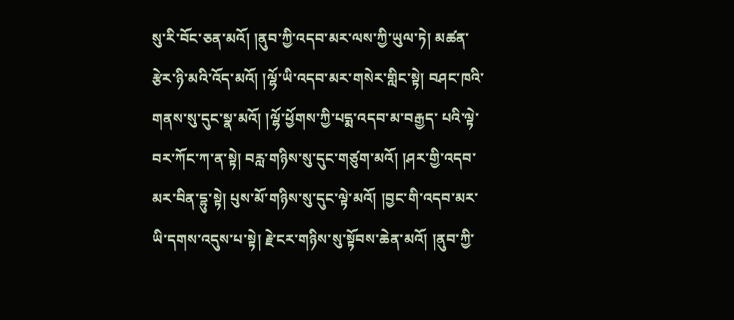སུ་རི་བོང་ཅན་མའོ། །ནུབ་ཀྱི་འདབ་མར་ལས་ཀྱི་ཡུལ་ཏེ། མཚན་རྩེར་ཉི་མའི་འོད་མའོ། །ལྷོ་ཡི་འདབ་མར་གསེར་གླིང་སྟེ། བཤང་ཁའི་གནས་སུ་དུང་སྣ་མའོ། །ལྷོ་ཕྱོགས་ཀྱི་པདྨ་འདབ་མ་བརྒྱད་ པའི་ལྟེ་བར་ཀོང་ཀ་ན་སྟེ། བརླ་གཉིས་སུ་དུང་གཙུག་མའོ། །ཤར་གྱི་འདབ་མར་བིན་དྷུ་སྟེ། པུས་མོ་གཉིས་སུ་དུང་ལྟེ་མའོ། །བྱང་གི་འདབ་མར་ཡི་དགས་འདུས་པ་སྟེ། རྗེ་ངར་གཉིས་སུ་སྟོབས་ཆེན་མའོ། །ནུབ་ཀྱི་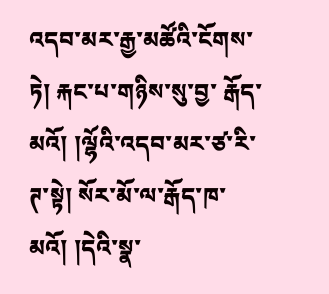འདབ་མར་རྒྱ་མཚོའི་ངོགས་ཏེ། རྐང་པ་གཉིས་སུ་བྱ་ རྒོད་མའོ། །ལྷོའི་འདབ་མར་ཙ་རི་ཊ་སྟེ། སོར་མོ་ལ་རྒོད་ཁ་མའོ། །དེའི་སྣ་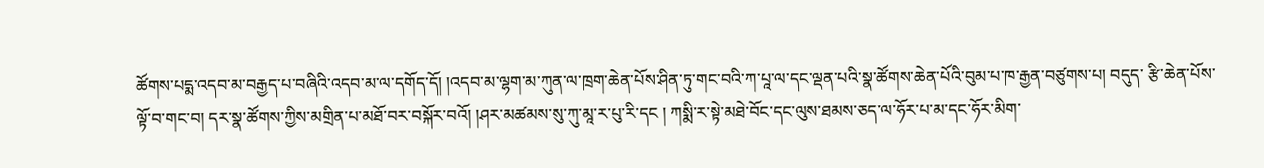ཚོགས་པདྨ་འདབ་མ་བརྒྱད་པ་བཞིའི་འདབ་མ་ལ་དགོད་དོ། །འདབ་མ་ལྷག་མ་ཀུན་ལ་ཁྲག་ཆེན་པོས་ཤིན་ཏུ་གང་བའི་ཀ་པཱ་ལ་དང་ལྡན་པའི་སྣ་ཚོགས་ཆེན་པོའི་བུམ་པ་ཁ་རྒྱན་བཙུགས་པ། བདུད་ རྩི་ཆེན་པོས་ལྟོ་བ་གང་བ། དར་སྣ་ཚོགས་ཀྱིས་མགྲིན་པ་མཐོ་བར་བསྐོར་བའོ། །ཤར་མཚམས་སུ་ཀུ་མཱ་ར་པུ་རི་དང ། ཀསྨི་ར་སྟེ་མཐེ་བོང་དང་ལུས་ཐམས་ཅད་ལ་ཧོར་པ་མ་དང་ཧོར་མིག་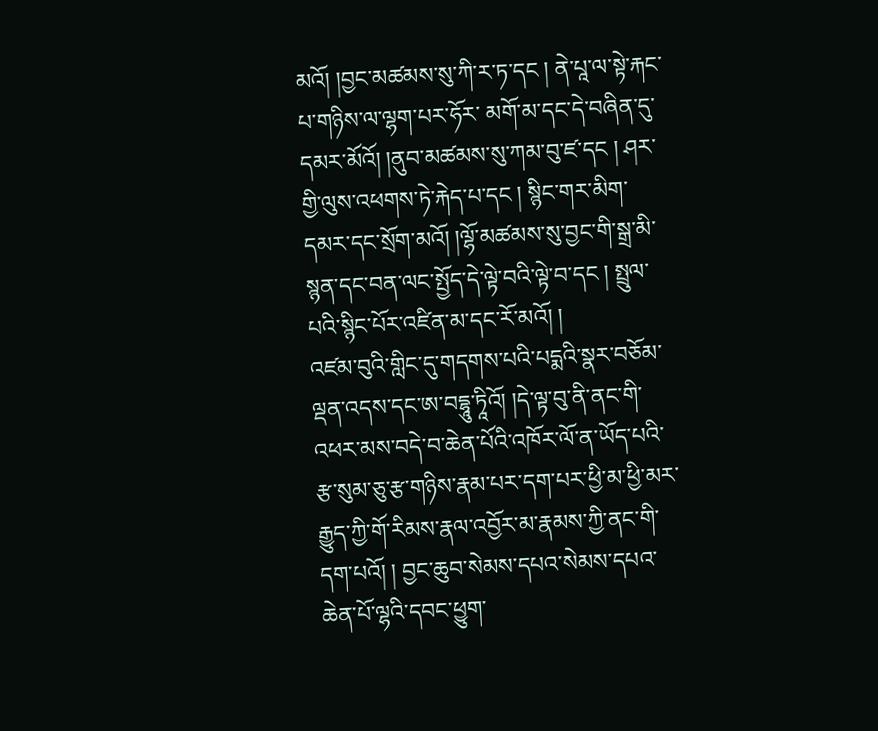མའོ། །བྱང་མཚམས་སུ་ཀི་ར་ཏ་དང ། ནེ་པཱ་ལ་སྟེ་རྐང་པ་གཉིས་ལ་ལྷག་པར་ཧོར་ མགོ་མ་དང་དེ་བཞིན་དུ་དམར་མོའོ། །ནུབ་མཚམས་སུ་ཀམ་བུ་ཛ་དང ། ཤར་གྱི་ལུས་འཕགས་ཏེ་རྐེད་པ་དང ། སྙིང་གར་མིག་དམར་དང་སྲོག་མའོ། །ལྷོ་མཚམས་སུ་བྱང་གི་སྒྲ་མི་སྙན་དང་བན་ལང་སྤྱོད་དེ་ལྟེ་བའི་ལྟེ་བ་དང ། སྤྲུལ་པའི་སྙིང་པོར་འཛིན་མ་དང་རོ་མའོ། །
འཛམ་བུའི་གླིང་དུ་གདགས་པའི་པདྨའི་སྣར་བཅོམ་ལྡན་འདས་དང་ཨ་བདྷཱུ་ཏཱིའོ། །དེ་ལྟ་བུ་ནི་ནང་གི་འཕར་མས་བདེ་བ་ཆེན་པོའི་འཁོར་ལོ་ན་ཡོད་པའི་རྩ་སུམ་ཅུ་རྩ་གཉིས་རྣམ་པར་དག་པར་ཕྱི་མ་ཕྱི་མར་རྒྱུད་ཀྱི་གོ་རིམས་རྣལ་འབྱོར་མ་རྣམས་ཀྱི་ནང་གི་དག་པའོ། ། བྱང་ཆུབ་སེམས་དཔའ་སེམས་དཔའ་ཆེན་པོ་ལྷའི་དབང་ཕྱུག་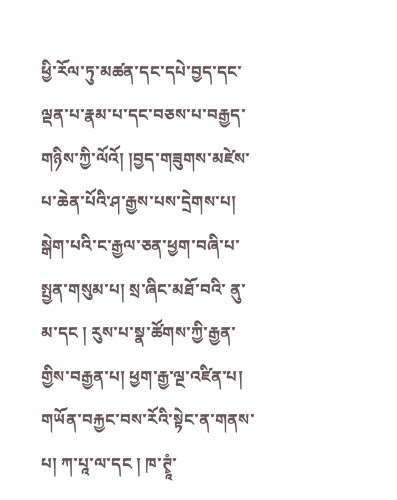ཕྱི་རོལ་ཏུ་མཚན་དང་དཔེ་བྱད་དང་ལྡན་པ་རྣམ་པ་དང་བཅས་པ་བརྒྱད་གཉིས་ཀྱི་ལོའོ། །བྱད་གཟུགས་མཛེས་པ་ཆེན་པོའི་ཤ་རྒྱས་པས་དྲེགས་པ། སྒེག་པའི་ང་རྒྱལ་ཅན་ཕྱག་བཞི་པ་སྤྱན་གསུམ་པ། སྲ་ཞིང་མཐོ་བའི་ ནུ་མ་དང ། རུས་པ་སྣ་ཚོགས་ཀྱི་རྒྱན་གྱིས་བརྒྱན་པ། ཕྱག་རྒྱ་ལྔ་འཛིན་པ། གཡོན་བརྐྱང་བས་རོའི་སྟེང་ན་གནས་པ། ཀ་པཱ་ལ་དང ། ཁ་ཊྭཱཾ་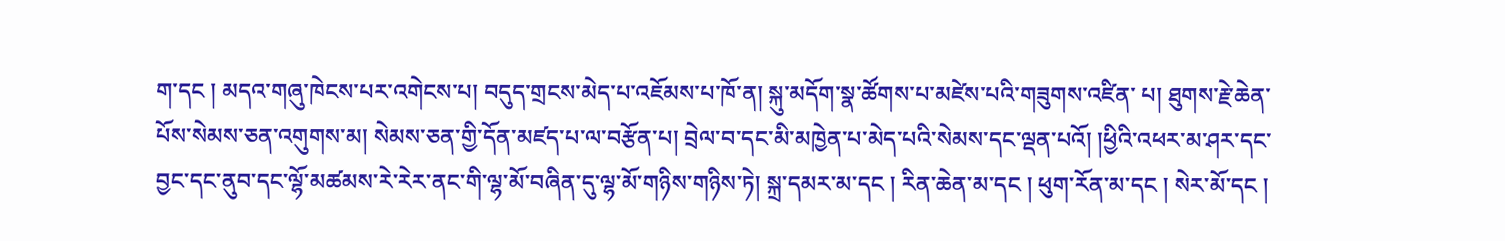ག་དང ། མདའ་གཞུ་ཁེངས་པར་འགེངས་པ། བདུད་གྲངས་མེད་པ་འཇོམས་པ་ཁོ་ན། སྐུ་མདོག་སྣ་ཚོགས་པ་མཛེས་པའི་གཟུགས་འཛིན་ པ། ཐུགས་རྗེ་ཆེན་པོས་སེམས་ཅན་འགུགས་མ། སེམས་ཅན་གྱི་དོན་མཛད་པ་ལ་བརྩོན་པ། བྲེལ་བ་དང་མི་མཁྱེན་པ་མེད་པའི་སེམས་དང་ལྡན་པའོ། །ཕྱིའི་འཕར་མ་ཤར་དང་བྱང་དང་ནུབ་དང་ལྷོ་མཚམས་རེ་རེར་ནང་གི་ལྷ་མོ་བཞིན་དུ་ལྷ་མོ་གཉིས་གཉིས་ཏེ། སྐྲ་དམར་མ་དང ། རིན་ཆེན་མ་དང ། ཕུག་རོན་མ་དང ། སེར་མོ་དང །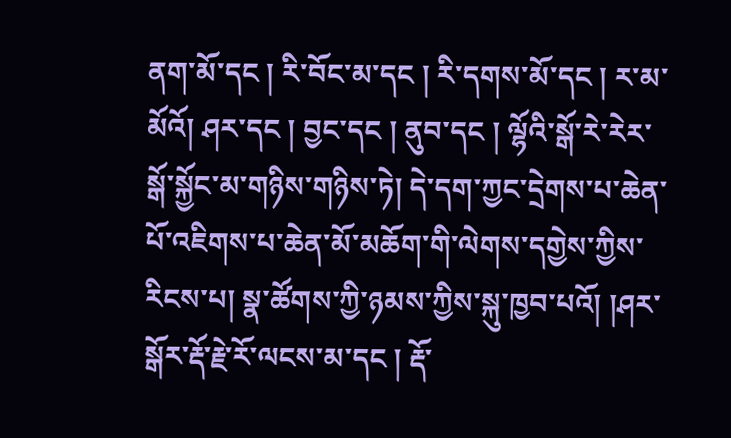ནག་མོ་དང ། རི་བོང་མ་དང ། རི་དགས་མོ་དང ། ར་མ་མོའོ། ཤར་དང ། བྱང་དང ། ནུབ་དང ། ལྷོའི་སྒོ་རེ་རེར་སྒོ་སྐྱོང་མ་གཉིས་གཉིས་ཏེ། དེ་དག་ཀྱང་དྲེགས་པ་ཆེན་པོ་འཇིགས་པ་ཆེན་མོ་མཆོག་གི་ལེགས་དགྱེས་ཀྱིས་ རིངས་པ། སྣ་ཚོགས་ཀྱི་ཉམས་ཀྱིས་སྐུ་ཁྱབ་པའོ། །ཤར་སྒོར་རྡོ་རྗེ་རོ་ལངས་མ་དང ། རྡོ་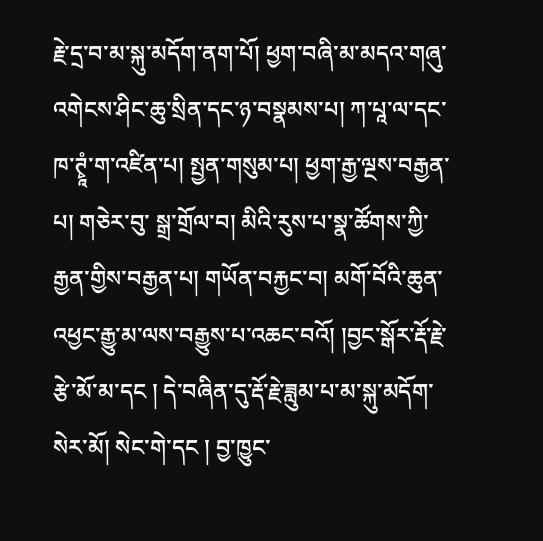རྗེ་དྲ་བ་མ་སྐུ་མདོག་ནག་པོ། ཕྱག་བཞི་མ་མདའ་གཞུ་འགེངས་ཤིང་ཆུ་སྲིན་དང་ཉ་བསྣམས་པ། ཀ་པཱ་ལ་དང་ཁ་ཊྭཱཾ་ག་འཛིན་པ། སྤྱན་གསུམ་པ། ཕྱག་རྒྱ་ལྔས་བརྒྱན་པ། གཅེར་བུ་ སྒྲ་གྲོལ་བ། མིའི་རུས་པ་སྣ་ཚོགས་ཀྱི་རྒྱན་གྱིས་བརྒྱན་པ། གཡོན་བརྐྱང་བ། མགོ་བོའི་ཆུན་འཕྱང་རྒྱུ་མ་ལས་བརྒྱུས་པ་འཆང་བའོ། །བྱང་སྒོར་རྡོ་རྗེ་རྩེ་མོ་མ་དང ། དེ་བཞིན་དུ་རྡོ་རྗེ་ཟླུམ་པ་མ་སྐུ་མདོག་སེར་མོ། སེང་གེ་དང ། བྱ་ཁྱུང་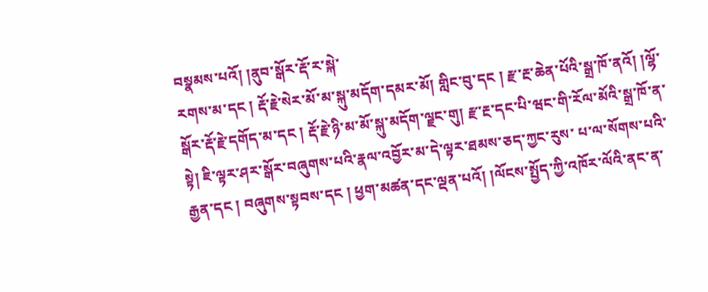བསྣམས་པའོ། །ནུབ་སྒོར་རྡོ་ར་སྐེ་
རགས་མ་དང ། རྡོ་རྗེ་སེར་མོ་མ་སྐུ་མདོག་དམར་མོ། གླིང་བུ་དང ། རྫ་རྔ་ཆེན་པོའི་སྒྲ་ཁོ་ནའོ། །ལྷོ་སྒོར་རྡོ་རྗེ་དགོད་མ་དང ། རྡོ་རྗེ་ཉི་མ་མོ་སྐུ་མདོག་ལྗང་གུ། རྫ་རྔ་དང་པི་ཝང་གི་རོལ་མོའི་སྒྲ་ཁོ་ན་སྟེ། ཇི་ལྟར་ཤར་སྒོར་བཞུགས་པའི་རྣལ་འབྱོར་མ་དེ་ལྟར་ཐམས་ཅད་ཀྱང་རུས་ པ་ལ་སོགས་པའི་རྒྱན་དང ། བཞུགས་སྟབས་དང ། ཕྱག་མཚན་དང་ལྡན་པའོ། །ལོངས་སྤྱོད་ཀྱི་འཁོར་ལོའི་ནང་ན་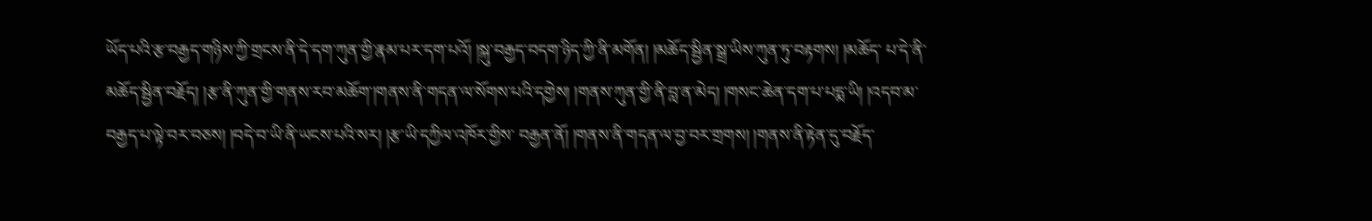ཡོད་པའི་རྩ་བརྒྱད་གཉིས་ཀྱི་གྲངས་ནི་དེ་དག་ཀུན་གྱི་རྣམ་པར་དག་པའོ། །སྐུ་བརྒྱད་བདག་ཉིད་ཀྱི་ནི་མགོན། །མཆོད་སྦྱིན་སྒྲ་ཡིས་ཀུན་ཏུ་བརྟགས། །མཆོད་ པ་དེ་ནི་མཆོད་སྦྱིན་བརྗོད། །རྩ་ནི་ཀུན་གྱི་གནས་རབ་མཆོག་།གནས་ནི་གདན་ལ་སོགས་པའི་དགྱེས། །གནས་ཀུན་གྱི་ནི་བླ་ན་མེད། །གསང་ཆེན་དག་པ་པདྨ་ཡི། །འདབ་མ་བརྒྱད་པ་ལྟེ་བར་བཅས། །བདེ་བ་ཡི་ནི་ཡངས་པའི་སར། །རྩ་ཡི་དཀྱིལ་འཁོར་གྱིས་ བརྒྱན་ནོ། །གནས་ནི་གདན་ལ་བྱ་བར་གྲགས། །གནས་ནི་རྟེན་དུ་བརྗོད་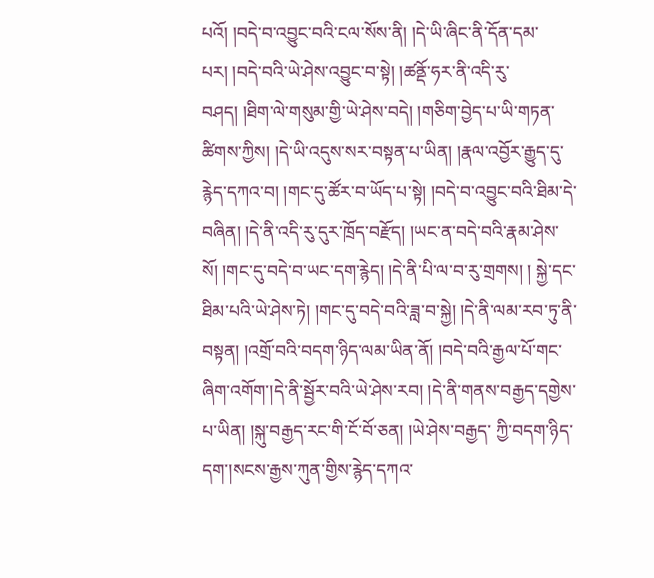པའོ། །བདེ་བ་འབྱུང་བའི་ངལ་སོས་ནི། །དེ་ཡི་ཞིང་ནི་དོན་དམ་པར། །བདེ་བའི་ཡེ་ཤེས་འབྱུང་བ་སྟེ། །ཚནྡོ་ཧར་ནི་འདི་རུ་བཤད། །ཐིག་ལེ་གསུམ་གྱི་ཡེ་ཤེས་བདེ། །གཅིག་བྱེད་པ་ཡི་གཏན་ ཚིགས་ཀྱིས། །དེ་ཡི་འདུས་སར་བསྟན་པ་ཡིན། །རྣལ་འབྱོར་རྒྱུད་དུ་རྙེད་དཀའ་བ། །གང་དུ་ཚོར་བ་ཡོད་པ་སྟེ། །བདེ་བ་འབྱུང་བའི་ཐིམ་དེ་བཞིན། །དེ་ནི་འདི་རུ་དུར་ཁྲོད་བརྫོད། །ཡང་ན་བདེ་བའི་རྣམ་ཤེས་སོ། །གང་དུ་བདེ་བ་ཡང་དག་རྙེད། །དེ་ནི་པི་ལ་བ་རུ་གྲགས། ། སྐྱེ་དང་ཐིམ་པའི་ཡེ་ཤེས་ཏེ། །གང་དུ་བདེ་བའི་ཟླ་བ་སྐྱེ། །དེ་ནི་ལམ་རབ་ཏུ་ནི་བསྟན། །འགྲོ་བའི་བདག་ཉིད་ལམ་ཡིན་ནོ། །བདེ་བའི་རྒྱལ་པོ་གང་ཞིག་འགོག་།དེ་ནི་སྦྱོར་བའི་ཡེ་ཤེས་རབ། །དེ་ནི་གནས་བརྒྱད་དགྱེས་པ་ཡིན། །སྐུ་བརྒྱད་རང་གི་ངོ་བོ་ཅན། །ཡེ་ཤེས་བརྒྱད་ ཀྱི་བདག་ཉིད་དག་།སངས་རྒྱས་ཀུན་གྱིས་རྙེད་དཀའ་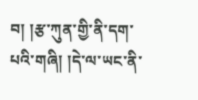བ། །རྩ་ཀུན་གྱི་ནི་དག་པའི་གཞི། །དེ་ལ་ཡང་ནི་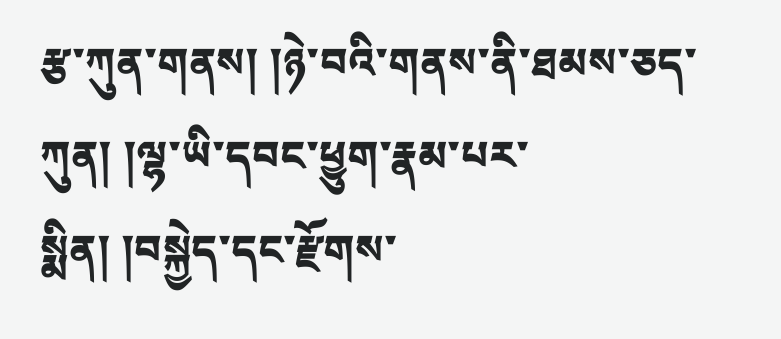རྩ་ཀུན་གནས། །ཉེ་བའི་གནས་ནི་ཐམས་ཅད་ཀུན། །ལྷ་ཡི་དབང་ཕྱུག་རྣམ་པར་སྨིན། །བསྐྱེད་དང་རྫོགས་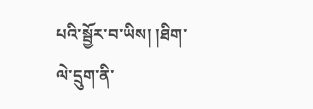པའི་སྦྱོར་བ་ཡིས། །ཐིག་ལེ་དྲུག་ནི་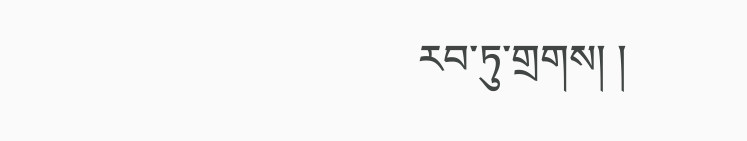རབ་ཏུ་གྲགས། །